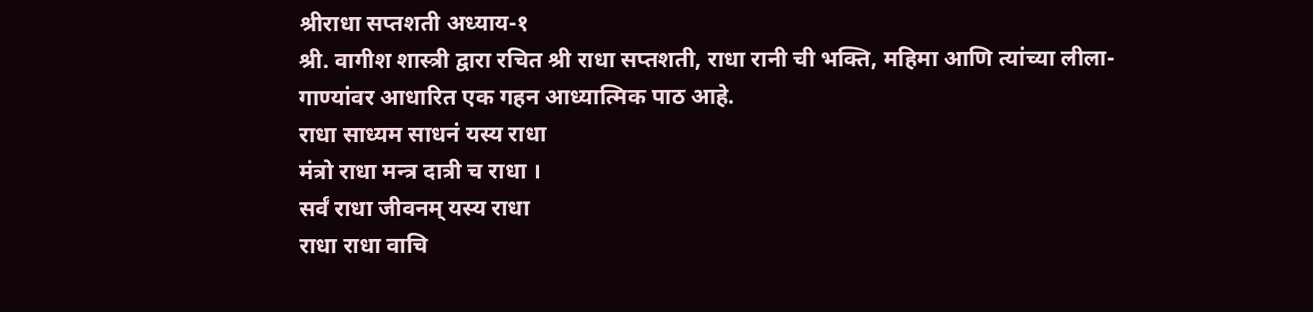श्रीराधा सप्तशती अध्याय-१
श्री. वागीश शास्त्री द्वारा रचित श्री राधा सप्तशती, राधा रानी ची भक्ति, महिमा आणि त्यांच्या लीला-गाण्यांवर आधारित एक गहन आध्यात्मिक पाठ आहे.
राधा साध्यम साधनं यस्य राधा
मंत्रो राधा मन्त्र दात्री च राधा ।
सर्वं राधा जीवनम् यस्य राधा
राधा राधा वाचि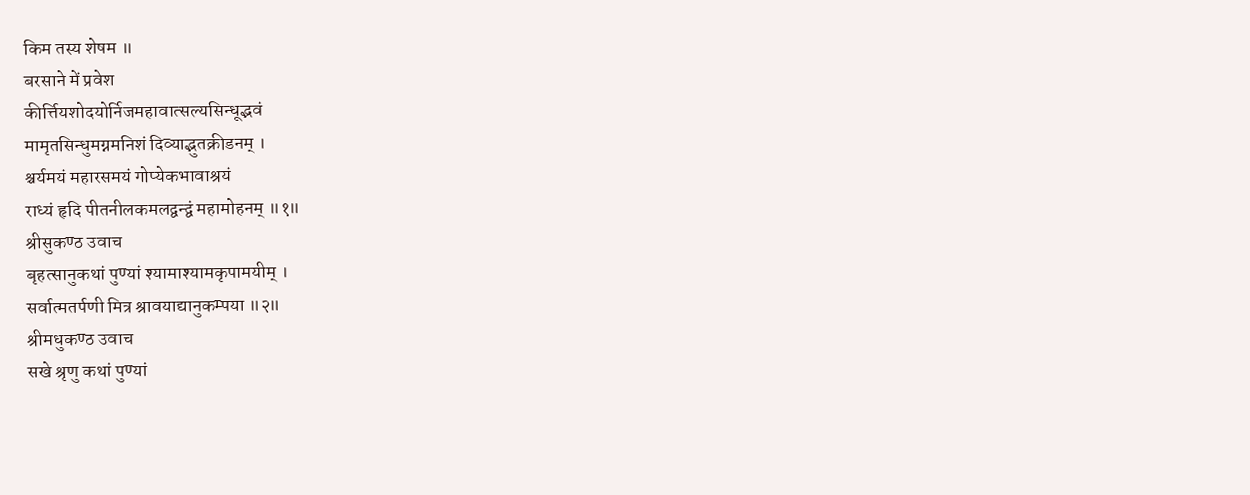किम तस्य शेषम ॥
बरसाने में प्रवेश
कीर्त्तियशोदयोर्निजमहावात्सल्यसिन्धूद्भवं
मामृतसिन्धुमग्नमनिशं दिव्याद्भुतक्रीडनम् ।
श्चर्यमयं महारसमयं गोप्येकभावाश्रयं
राध्यं हृदि पीतनीलकमलद्वन्द्वं महामोहनम् ॥१॥
श्रीसुकण्ठ उवाच
बृहत्सानुकथां पुण्यां श्यामाश्यामकृपामयीम् ।
सर्वात्मतर्पणी मित्र श्रावयाद्यानुकम्पया ॥२॥
श्रीमधुकण्ठ उवाच
सखे श्रृणु कथां पुण्यां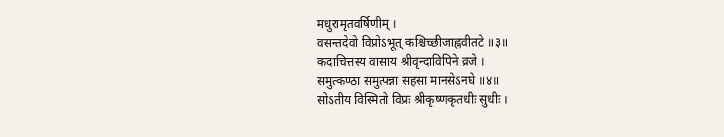मधुरामृतवर्षिणीम् ।
वसन्तदेवो विप्रोऽभूत् कश्चिच्छीजाह्नवीतटे ॥३॥
कदाचित्तस्य वासाय श्रीवृन्दाविपिने व्रजे ।
समुत्कण्ठा समुत्पन्ना सहसा मानसेऽनघे ॥४॥
सोऽतीय विस्मितो विप्रः श्रीकृष्णकृतधीः सुधीः ।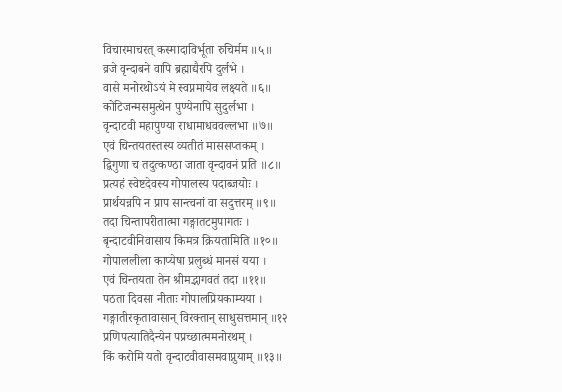विचारमाचरत् कस्मादाविर्भूता रुचिर्मम ॥५॥
व्रजे वृन्दाबने वापि ब्रह्माद्यैरपि दुर्लभे ।
वासे मनोरथोऽयं मे स्वप्नमायेव लक्ष्यते ॥६॥
कोटिजन्मसमुत्थेन पुण्येनापि सुदुर्लभा ।
वृन्दाटवी महापुण्या राधामाधववल्लभा ॥७॥
एवं चिन्तयतस्तस्य व्यतीतं माससप्तकम् ।
द्विगुणा च तदुत्कण्ठा जाता वृन्दावनं प्रति ॥८॥
प्रत्यहं स्वेष्टदेवस्य गोपालस्य पदाब्जयोः ।
प्रार्थयन्नपि न प्राप सान्त्वनां वा सदुत्तरम् ॥९॥
तदा चिन्तापरीतात्मा गङ्गातटमुपागतः ।
बृन्दाटवीनिवासाय किमत्र क्रियतामिति ॥१०॥
गोपाललीला काप्येषा प्रलुब्धं मानसं यया ।
एवं चिन्तयता तेन श्रीमद्भागवतं तदा ॥११॥
पठता दिवसा नीताः गोपालप्रियकाम्यया ।
गङ्गातीरकृतावासान् विरक्तान् साधुसत्तमान् ॥१२
प्रणिपत्यातिदैन्येन पप्रच्छात्ममनोरथम् ।
किं करोमि यतो वृन्दाटवीवासमवाप्नुयाम् ॥१३॥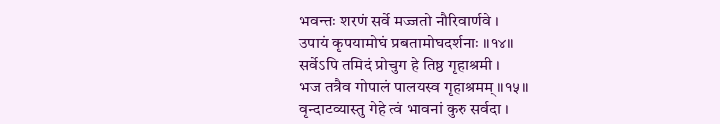भवन्तः शरणं सर्वे मज्जतो नौरिवार्णवे ।
उपायं कृपयामोघं प्रबतामोघदर्शनाः ॥१४॥
सर्वेऽपि तमिदं प्रोचुग हे तिष्ठ गृहाश्रमी ।
भज तत्रैव गोपालं पालयस्व गृहाश्रमम् ॥१५॥
वृन्दाटव्यास्तु गेहे त्वं भावनां कुरु सर्वदा ।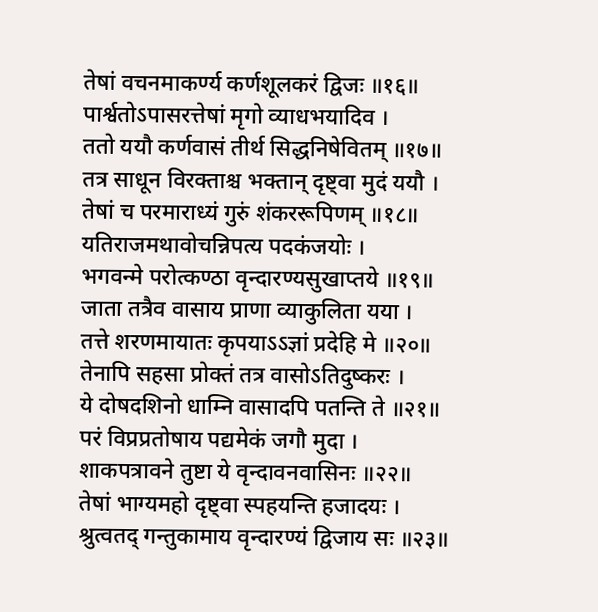तेषां वचनमाकर्ण्य कर्णशूलकरं द्विजः ॥१६॥
पार्श्वतोऽपासरत्तेषां मृगो व्याधभयादिव ।
ततो ययौ कर्णवासं तीर्थ सिद्धनिषेवितम् ॥१७॥
तत्र साधून विरक्ताश्च भक्तान् दृष्ट्वा मुदं ययौ ।
तेषां च परमाराध्यं गुरुं शंकररूपिणम् ॥१८॥
यतिराजमथावोचन्निपत्य पदकंजयोः ।
भगवन्मे परोत्कण्ठा वृन्दारण्यसुखाप्तये ॥१९॥
जाता तत्रैव वासाय प्राणा व्याकुलिता यया ।
तत्ते शरणमायातः कृपयाऽऽज्ञां प्रदेहि मे ॥२०॥
तेनापि सहसा प्रोक्तं तत्र वासोऽतिदुष्करः ।
ये दोषदशिनो धाम्नि वासादपि पतन्ति ते ॥२१॥
परं विप्रप्रतोषाय पद्यमेकं जगौ मुदा ।
शाकपत्रावने तुष्टा ये वृन्दावनवासिनः ॥२२॥
तेषां भाग्यमहो दृष्ट्वा स्पहयन्ति हजादयः ।
श्रुत्वतद् गन्तुकामाय वृन्दारण्यं द्विजाय सः ॥२३॥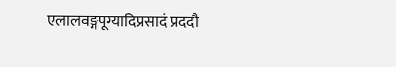एलालवङ्गपूग्यादिप्रसादं प्रददौ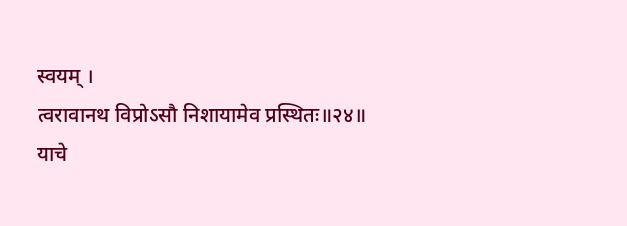स्वयम् ।
त्वरावानथ विप्रोऽसौ निशायामेव प्रस्थितः॥२४॥
याचे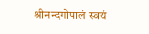श्रीनन्दगोपालं स्वयं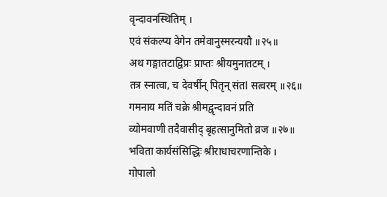वृन्दावनस्थितिम् ।
एवं संकल्प्य वेगेन तमेवानुस्मरन्ययौ ॥२५॥
अथ गङ्गातटाद्विप्रः प्राप्तः श्रीयमुनातटम् ।
तत्र स्नात्वा, च देवर्षीन् पितृन् संतl सत्वरम् ॥२६॥
गमनाय मतिं चक्रे श्रीमद्वृन्दावनं प्रति
व्योमवाणी तदैवासीद् बृहत्सानुमितो व्रज ॥२७॥
भविता कार्यसंसिद्धिः श्रीराधाचरणान्तिके ।
गोपालो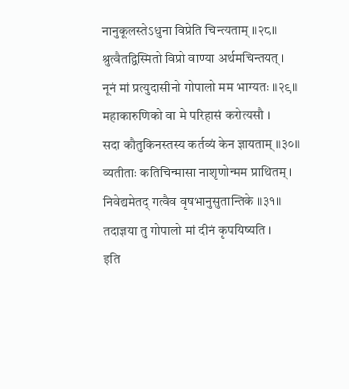नानुकूलस्तेऽधुना विप्रेति चिन्त्यताम् ॥२८॥
श्रुत्वैतद्विस्मितो विप्रो वाण्या अर्थमचिन्तयत् ।
नूनं मां प्रत्युदासीनो गोपालो मम भाग्यतः ॥२९॥
महाकारुणिको वा मे परिहासं करोत्यसौ ।
सदा कौतुकिनस्तस्य कर्तव्यं केन ज्ञायताम् ॥३०॥
व्यतीताः कतिचिन्मासा नाशृणोन्मम प्राथितम् ।
निवेद्यमेतद् गत्वैव वृषभानुसुतान्तिके ॥३१॥
तदाज्ञया तु गोपालो मां दीनं कृपयिष्यति ।
इति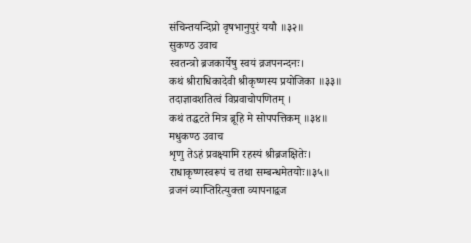संचिन्तयन्दिप्रो वृषभानुपुरं ययौ ॥३२॥
सुकण्ठ उवाच
स्वतन्त्रो ब्रजकार्येषु स्वयं व्रजपनन्दनः।
कथं श्रीराधिकादेवी श्रीकृष्णस्य प्रयोजिका ॥३३॥
तदाज्ञावशतित्वं विप्रवाचोपणितम् ।
कथं तद्धटते मित्र ब्रूहि मे सोपपत्तिकम् ॥३४॥
मधुकण्ठ उवाच
शृणु तेऽहं प्रवक्ष्यामि रहस्यं श्रीब्रजक्षितेः।
राधाकृष्णस्वरूपं च तथा सम्बन्धमेतयोः॥३५॥
व्रजनं व्याप्तिरित्युक्ता व्यापनाद्वज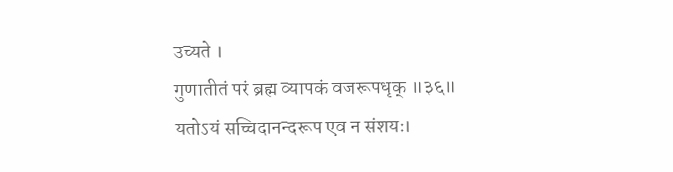उच्यते ।
गुणातीतं परं ब्रह्म व्यापकं वजरूपधृक् ॥३६॥
यतोऽयं सच्चिदानन्दरूप एव न संशयः।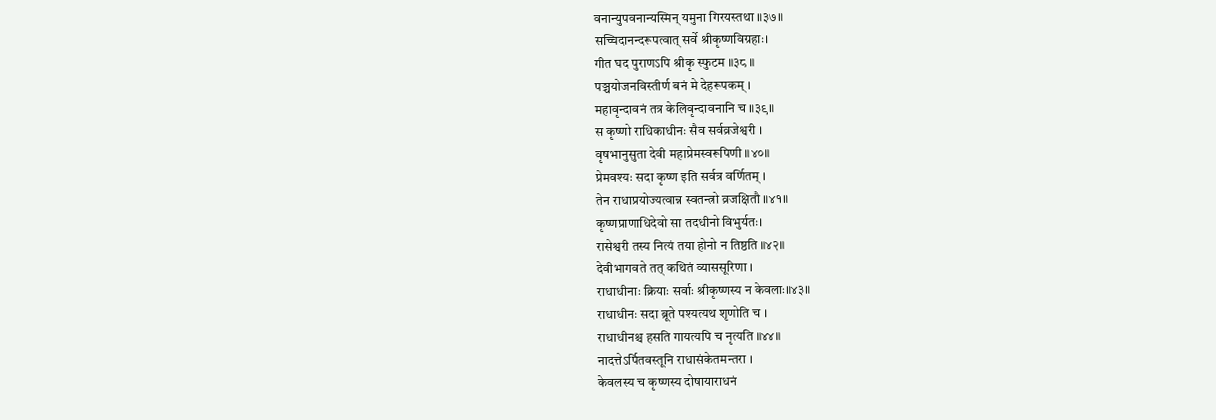वनान्युपवनान्यस्मिन् यमुना गिरयस्तथा ॥३७॥
सच्चिदानन्दरूपत्वात् सर्वे श्रीकृष्णविग्रहाः।
गीत घद पुराणऽपि श्रीकृ स्फुटम ॥३८ ॥
पञ्चयोजनविस्तीर्ण बनं मे देहरूपकम् ।
महावृन्दावनं तत्र केलिवृन्दावनानि च ॥३९॥
स कृष्णो राधिकाधीनः सैव सर्वव्रजेश्वरी ।
वृषभानुसुता देवी महाप्रेमस्वरूपिणी ॥४०॥
प्रेमवश्यः सदा कृष्ण इति सर्वत्र वर्णितम् ।
तेन राधाप्रयोज्यत्वान्न स्वतन्त्रो व्रजक्षितौ ॥४१॥
कृष्णप्राणाधिदेवो सा तदधीनो विभुर्यतः।
रासेश्वरी तस्य नित्यं तया होनो न तिष्ठति ॥४२॥
देवीभागवते तत् कथितं व्याससूरिणा ।
राधाधीनाः क्रियाः सर्वाः श्रीकृष्णस्य न केवलाः॥४३॥
राधाधीनः सदा ब्रूते पश्यत्यथ शृणोति च ।
राधाधीनश्च हसति गायत्यपि च नृत्यति ॥४४॥
नादत्तेऽर्पितवस्तूनि राधासंकेतमन्तरा ।
केवलस्य च कृष्णस्य दोषायाराधनं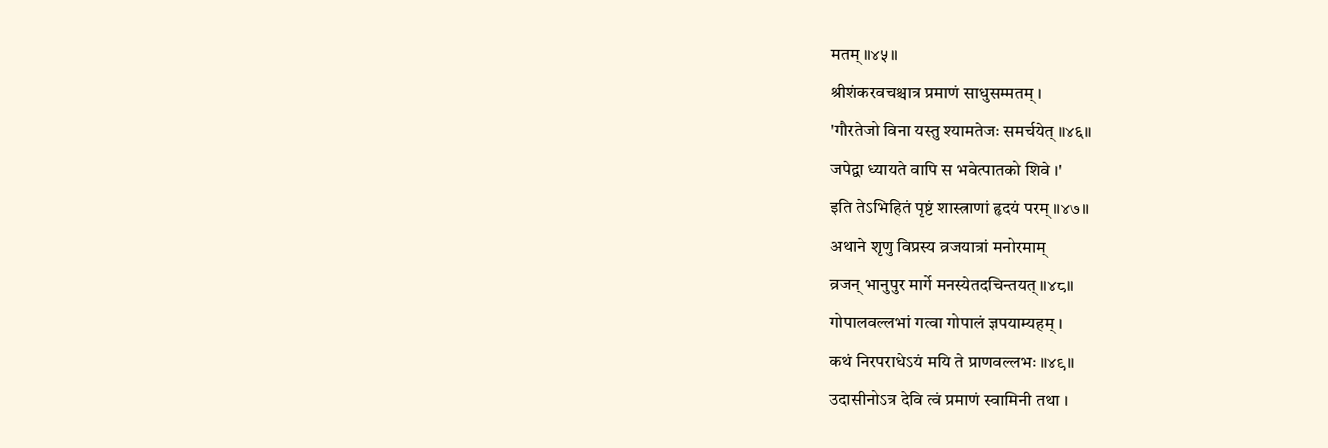मतम् ॥४५॥
श्रीशंकरवचश्चात्र प्रमाणं साधुसम्मतम् ।
'गौरतेजो विना यस्तु श्यामतेजः समर्चयेत् ॥४६॥
जपेद्वा ध्यायते वापि स भवेत्पातको शिवे ।'
इति तेऽभिहितं पृष्टं शास्त्राणां हृदयं परम् ॥४७॥
अथाने शृणु विप्रस्य व्रजयात्रां मनोरमाम्
व्रजन् भानुपुर मार्गे मनस्येतदचिन्तयत् ॥४८॥
गोपालवल्लभां गत्वा गोपालं ज्ञपयाम्यहम् ।
कथं निरपराधेऽयं मयि ते प्राणवल्लभः ॥४९॥
उदासीनोऽत्र देवि त्वं प्रमाणं स्वामिनी तथा ।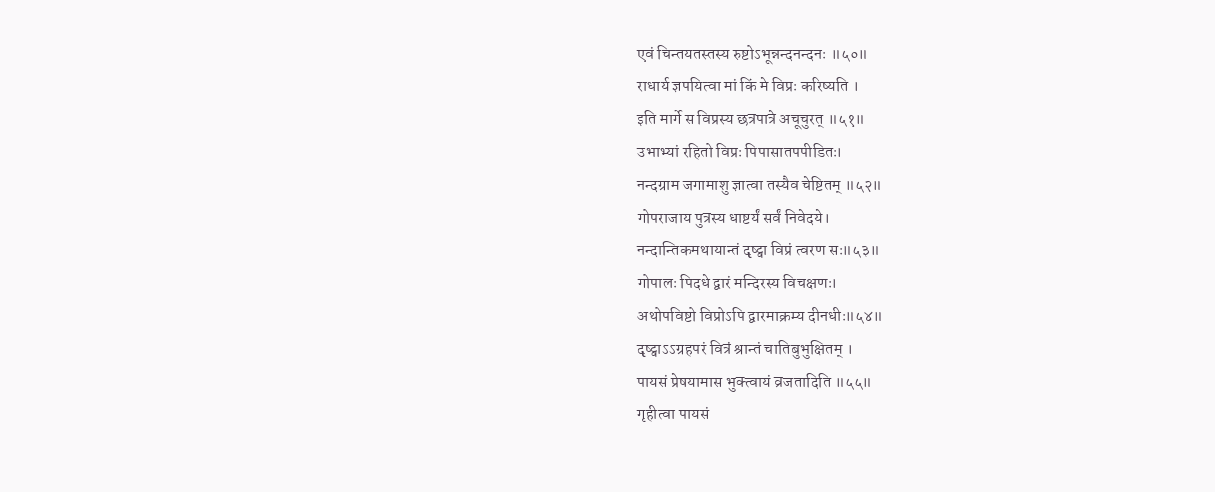एवं चिन्तयतस्तस्य रुष्टोऽभून्नन्दनन्दनः ॥५०॥
राधार्य ज्ञपयित्वा मां किं मे विप्रः करिष्यति ।
इति मार्गे स विप्रस्य छत्रपात्रे अचूचुरत् ॥५१॥
उभाभ्यां रहितो विप्रः पिपासातपपीडितः।
नन्दग्राम जगामाशु ज्ञात्वा तस्यैव चेष्टितम् ॥५२॥
गोपराजाय पुत्रस्य धाष्टर्यं सर्वं निवेदये।
नन्दान्तिकमथायान्तं दृष्ट्वा विप्रं त्वरण सः॥५३॥
गोपालः पिदधे द्वारं मन्दिरस्य विचक्षणः।
अथोपविष्टो विप्रोऽपि द्वारमाक्रम्य दीनधीः॥५४॥
दृष्ट्वाऽऽग्रहपरं वित्रं श्रान्तं चातिबुभुक्षितम् ।
पायसं प्रेषयामास भुक्त्वायं व्रजतादिति ॥५५॥
गृहीत्वा पायसं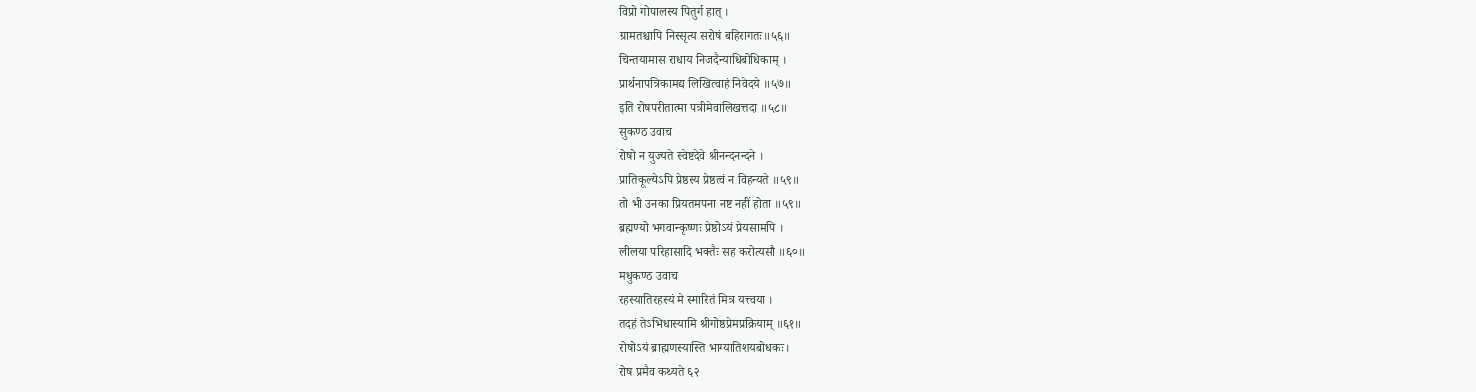विप्रो गोपालस्य पितुर्ग हात् ।
ग्रामतश्चापि निस्सृत्य सरोषं बहिरागतः॥५६॥
चिन्तयामास राधाय निजदैन्याधिबोधिकाम् ।
प्रार्थनापत्रिकामद्य लिखित्वाहं निवेदये ॥५७॥
इति रोषपरीतात्मा पत्रीमेवालिखत्तदा ॥५८॥
सुकण्ठ उवाच
रोषो न युज्यते स्वेष्टदेवे श्रीनन्दनन्दने ।
प्रातिकूल्येऽपि प्रेष्ठस्य प्रेष्ठत्वं न विहन्यते ॥५९॥
तो भी उनका प्रियतमपना नष्ट नहीं होता ॥५९॥
ब्रह्मण्यो भगवान्कृष्णः प्रेष्ठोऽयं प्रेयसामपि ।
लीलया परिहासादि भक्तैः सह करोत्यसौ ॥६०॥
मधुकण्ठ उवाच
रहस्यातिरहस्यं मे स्मारितं मित्र यत्त्वया ।
तदहं तेऽभिधास्यामि श्रीगोष्ठप्रेमप्रक्रियाम् ॥६१॥
रोषोऽयं ब्राह्मणस्यास्ति भाग्यातिशयबोधकः।
रोष प्रमैव कथ्यते ६२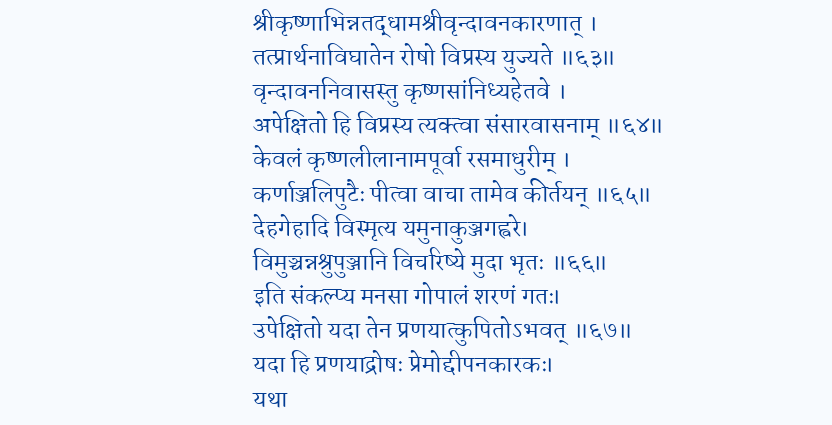श्रीकृष्णाभिन्नतद्धामश्रीवृन्दावनकारणात् ।
तत्प्रार्थनाविघातेन रोषो विप्रस्य युज्यते ॥६३॥
वृन्दावननिवासस्तु कृष्णसांनिध्यहेतवे ।
अपेक्षितो हि विप्रस्य त्यक्त्वा संसारवासनाम् ॥६४॥
केवलं कृष्णलीलानामपूर्वा रसमाधुरीम् ।
कर्णाञ्जलिपुटैः पीत्वा वाचा तामेव कीर्तयन् ॥६५॥
देहगेहादि विस्मृत्य यमुनाकुञ्जगह्वरे।
विमुञ्चन्नश्रुपुञ्जानि विचरिष्ये मुदा भृतः ॥६६॥
इति संकल्प्य मनसा गोपालं शरणं गतः।
उपेक्षितो यदा तेन प्रणयात्कुपितोऽभवत् ॥६७॥
यदा हि प्रणयाद्रोषः प्रेमोद्दीपनकारकः।
यथा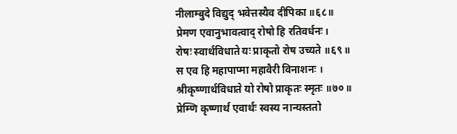नीलाम्बुदे विद्युद् भवेत्तस्यैव दीपिका ॥६८॥
प्रेमण एवानुभावत्वाद् रोषो हि रतिवर्धनः।
रोषः स्वार्थविधाते यः प्राकृतो रोष उच्यते ॥६९॥
स एव हि महापाप्मा महावैरी विनाशनः ।
श्रीकृष्णार्थविधाते यो रोषो प्राकृतः स्मृतः ॥७०॥
प्रेम्णि कृष्णार्थ एवार्थः स्वस्य नान्यस्ततो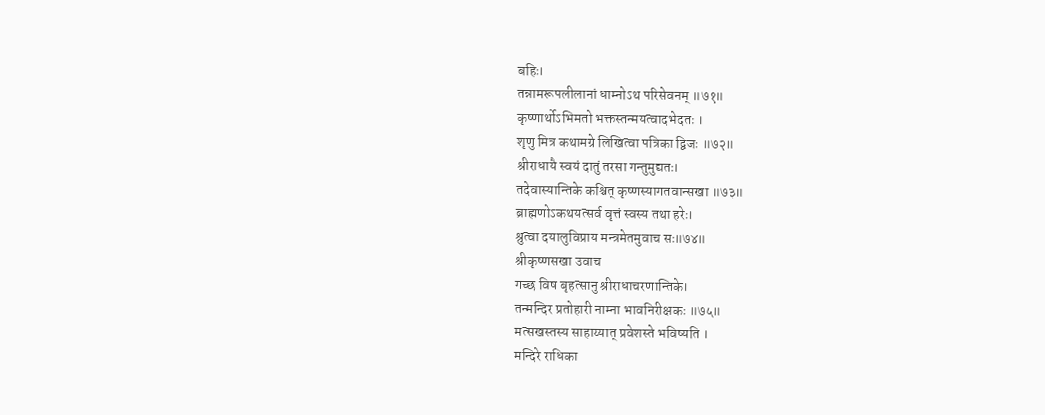बहिः।
तन्नामरूपलीलानां धाम्नोऽथ परिसेवनम् ॥७१॥
कृष्णार्थोऽभिमतो भक्तस्तन्मयत्वादभेदतः ।
शृणु मित्र कथामग्रे लिखित्वा पत्रिका द्विजः ॥७२॥
श्रीराधायै स्वयं दातुं तरसा गन्तुमुद्यतः।
तदेवास्यान्तिके कश्चित् कृष्णस्यागतवान्सखा ॥७३॥
ब्राह्मणोऽकथयत्सर्व वृत्तं स्वस्य तथा हरेः।
श्रुत्वा दयालुविप्राय मन्त्रमेतमुवाच सः॥७४॥
श्रीकृष्णसखा उवाच
गच्छ विष बृहत्सानु श्रीराधाचरणान्तिके।
तन्मन्दिर प्रतोहारी नाम्ना भावनिरीक्षकः ॥७५॥
मत्सखस्तस्य साहाय्यात् प्रवेशस्ते भविष्यति ।
मन्दिरे राधिका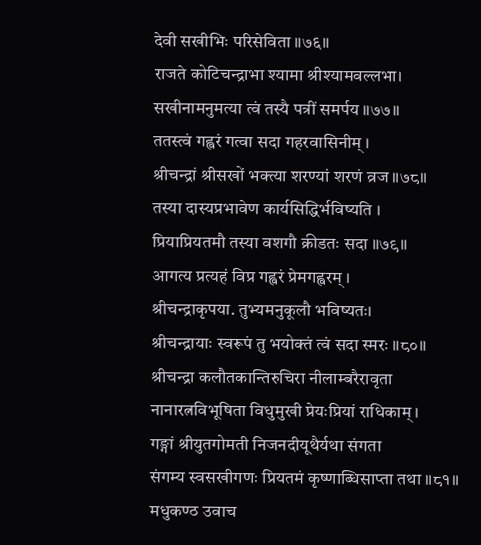देवी सखीभिः परिसेविता ॥७६॥
राजते कोटिचन्द्राभा श्यामा श्रीश्यामवल्लभा।
सखीनामनुमत्या त्वं तस्यै पत्रीं समर्पय ॥७७॥
ततस्त्वं गह्वरं गत्वा सदा गहरवासिनीम् ।
श्रीचन्द्रां श्रीसखों भक्त्या शरण्यां शरणं व्रज ॥७८॥
तस्या दास्यप्रभावेण कार्यसिद्धिर्भविष्यति ।
प्रियाप्रियतमौ तस्या वशगौ क्रीडतः सदा ॥७९॥
आगत्य प्रत्यहं विप्र गह्वरं प्रेमगह्वरम् ।
श्रीचन्द्राकृपया. तुभ्यमनुकूलौ भविष्यतः।
श्रीचन्द्रायाः स्वरूपं तु भयोक्तं त्वं सदा स्मरः ॥८०॥
श्रीचन्द्रा कलौतकान्तिरुचिरा नीलाम्बरैरावृता
नानारत्नविभूषिता विधुमुखी प्रेयःप्रियां राधिकाम् ।
गङ्गां श्रीयुतगोमती निजनदीयूथैर्यथा संगता
संगम्य स्वसखीगणः प्रियतमं कृष्णाब्धिसाप्ता तथा ॥८१॥
मधुकण्ठ उवाच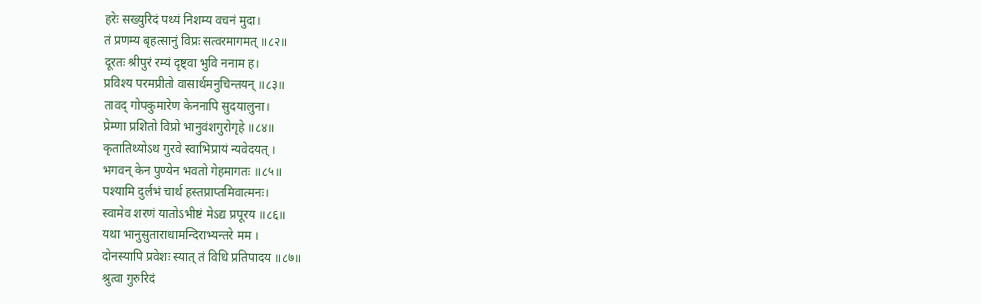हरेः सख्युरिदं पथ्यं निशम्य वचनं मुदा।
तं प्रणम्य बृहत्सानुं विप्रः सत्वरमागमत् ॥८२॥
दूरतः श्रीपुरं रम्यं दृष्ट्वा भुवि ननाम ह।
प्रविश्य परमप्रीतो वासार्थमनुचिन्तयन् ॥८३॥
तावद् गोपकुमारेण केननापि सुदयालुना।
प्रेम्णा प्रशितो विप्रो भानुवंशगुरोगृहे ॥८४॥
कृतातिथ्योऽथ गुरवे स्वाभिप्रायं न्यवेदयत् ।
भगवन् केन पुण्येन भवतो गेहमागतः ॥८५॥
पश्यामि दुर्लभं चार्थ हस्तप्राप्तमिवात्मनः।
स्वामेव शरणं यातोऽभीष्टं मेऽद्य प्रपूरय ॥८६॥
यथा भानुसुताराधामन्दिराभ्यन्तरे मम ।
दोनस्यापि प्रवेशः स्यात् तं विधि प्रतिपादय ॥८७॥
श्रुत्वा गुरुरिदं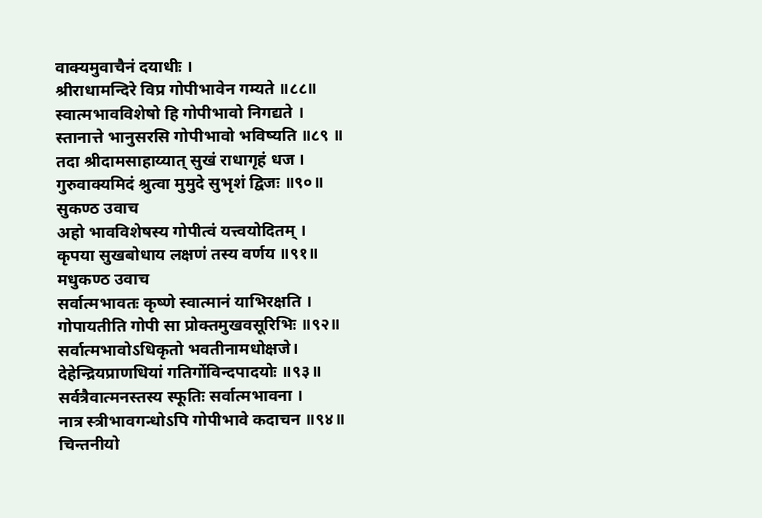वाक्यमुवाचैनं दयाधीः ।
श्रीराधामन्दिरे विप्र गोपीभावेन गम्यते ॥८८॥
स्वात्मभावविशेषो हि गोपीभावो निगद्यते ।
स्तानात्ते भानुसरसि गोपीभावो भविष्यति ॥८९ ॥
तदा श्रीदामसाहाय्यात् सुखं राधागृहं धज ।
गुरुवाक्यमिदं श्रुत्वा मुमुदे सुभृशं द्विजः ॥९०॥
सुकण्ठ उवाच
अहो भावविशेषस्य गोपीत्वं यत्त्वयोदितम् ।
कृपया सुखबोधाय लक्षणं तस्य वर्णय ॥९१॥
मधुकण्ठ उवाच
सर्वात्मभावतः कृष्णे स्वात्मानं याभिरक्षति ।
गोपायतीति गोपी सा प्रोक्तमुखवसूरिभिः ॥९२॥
सर्वात्मभावोऽधिकृतो भवतीनामधोक्षजे।
देहेन्द्रियप्राणधियां गतिर्गोविन्दपादयोः ॥९३॥
सर्वत्रैवात्मनस्तस्य स्फूतिः सर्वात्मभावना ।
नात्र स्त्रीभावगन्धोऽपि गोपीभावे कदाचन ॥९४॥
चिन्तनीयो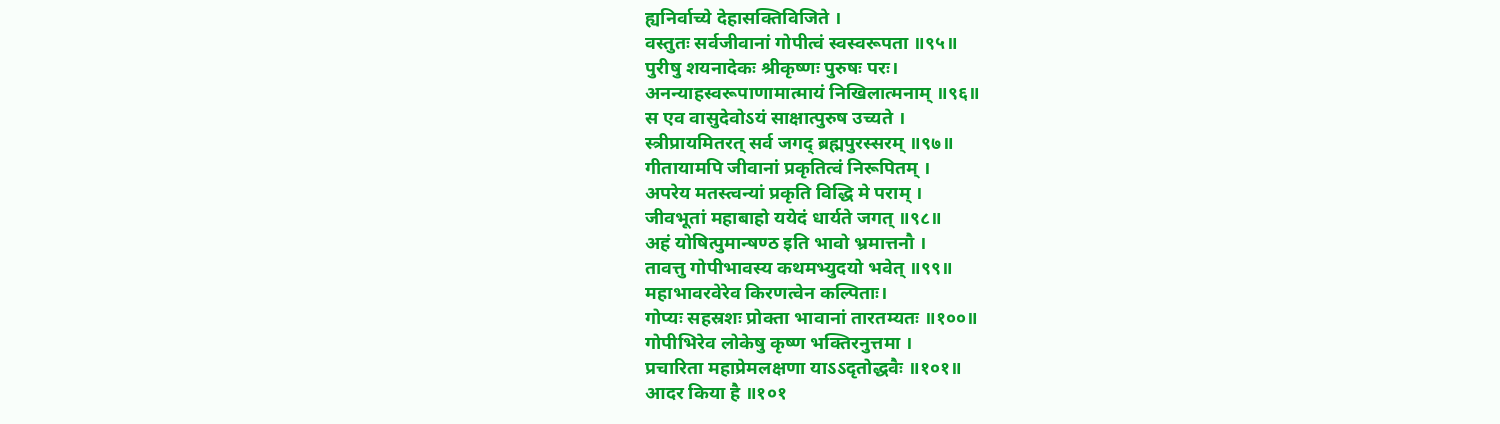ह्यनिर्वाच्ये देहासक्तिविजिते ।
वस्तुतः सर्वजीवानां गोपीत्वं स्वस्वरूपता ॥९५॥
पुरीषु शयनादेकः श्रीकृष्णः पुरुषः परः।
अनन्याहस्वरूपाणामात्मायं निखिलात्मनाम् ॥९६॥
स एव वासुदेवोऽयं साक्षात्पुरुष उच्यते ।
स्त्रीप्रायमितरत् सर्व जगद् ब्रह्मपुरस्सरम् ॥९७॥
गीतायामपि जीवानां प्रकृतित्वं निरूपितम् ।
अपरेय मतस्त्वन्यां प्रकृति विद्धि मे पराम् ।
जीवभूतां महाबाहो ययेदं धार्यते जगत् ॥९८॥
अहं योषित्पुमान्षण्ठ इति भावो भ्रमात्तनौ ।
तावत्तु गोपीभावस्य कथमभ्युदयो भवेत् ॥९९॥
महाभावरवेरेव किरणत्वेन कल्पिताः।
गोप्यः सहस्रशः प्रोक्ता भावानां तारतम्यतः ॥१००॥
गोपीभिरेव लोकेषु कृष्ण भक्तिरनुत्तमा ।
प्रचारिता महाप्रेमलक्षणा याऽऽदृतोद्धवैः ॥१०१॥
आदर किया है ॥१०१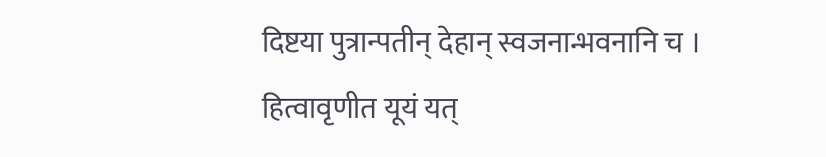दिष्टया पुत्रान्पतीन् देहान् स्वजनान्भवनानि च ।
हित्वावृणीत यूयं यत्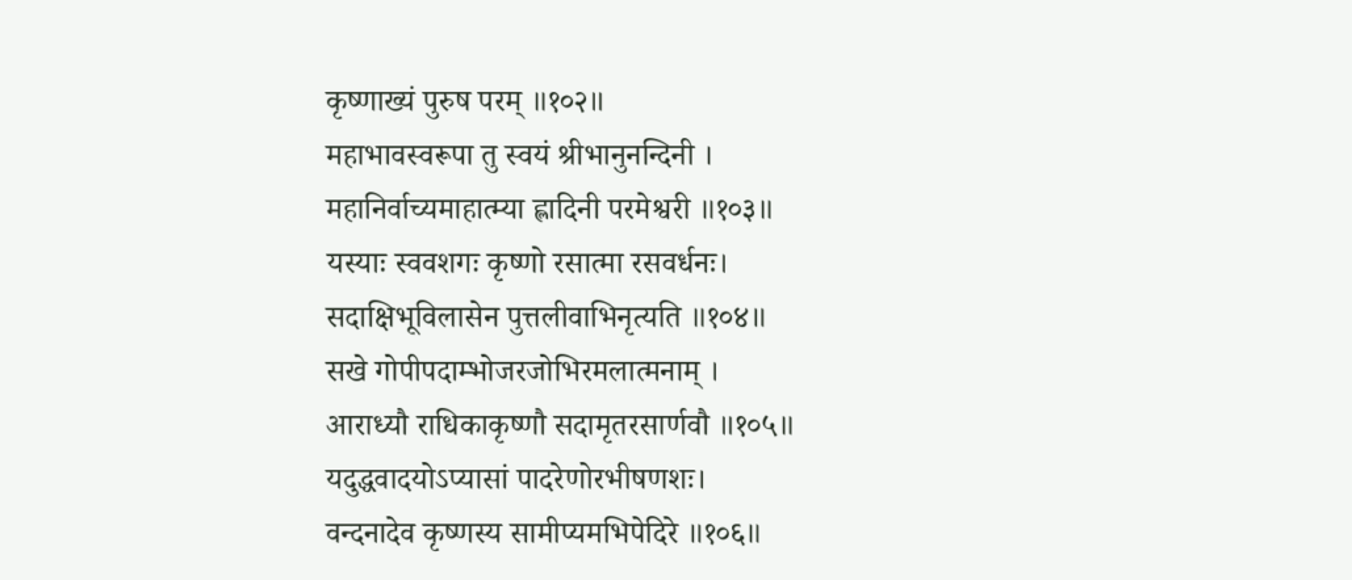कृष्णाख्यं पुरुष परम् ॥१०२॥
महाभावस्वरूपा तु स्वयं श्रीभानुनन्दिनी ।
महानिर्वाच्यमाहात्म्या ह्लादिनी परमेश्वरी ॥१०३॥
यस्याः स्ववशगः कृष्णो रसात्मा रसवर्धनः।
सदाक्षिभूविलासेन पुत्तलीवाभिनृत्यति ॥१०४॥
सखे गोपीपदाम्भोजरजोभिरमलात्मनाम् ।
आराध्यौ राधिकाकृष्णौ सदामृतरसार्णवौ ॥१०५॥
यदुद्धवादयोऽप्यासां पादरेणोरभीषणशः।
वन्दनादेव कृष्णस्य सामीप्यमभिपेदिरे ॥१०६॥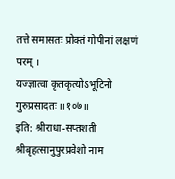तत्ते समासतः प्रोक्तं गोपीनां लक्षणं परम् ।
यज्ज्ञात्वा कृतकृत्योऽभूटिनो गुरुप्रसादतः ॥१०७॥
इति: श्रीराधा-सप्तशती श्रीबृहत्सानुपुरप्रवेशो नाम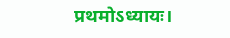प्रथमोऽध्यायः।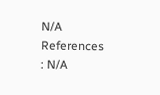N/A
References : N/A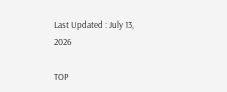Last Updated : July 13, 2026

TOP